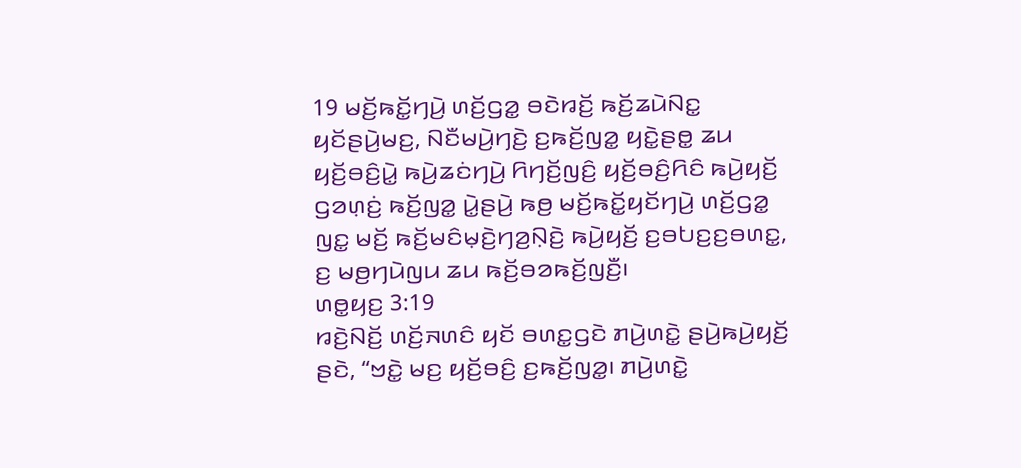19 ꤗꤢꤩ꤬ꤒꤢꤩ꤭ꤚꤣꤧ꤬ ꤛꤢꤩ꤬ꤞꤤ꤭ ꤋꤢꤧꤙꤢꤩ꤬ ꤒꤢꤩ꤬ꤘꤣꤧꤡꤢ꤭ ꤟꤢꤩꤔꤣꤧ꤬ꤗꤢ꤬, ꤡꤢꤪꤗꤣꤧ꤬ꤚꤢꤧ꤬ ꤢ꤬ꤒꤢꤩ꤬ꤜꤤ꤭ ꤟꤢꤧ꤭ꤔꤥ꤭ ꤘꤣ ꤟꤢꤩ꤬ꤋꤢꤨ꤬ꤣꤧ꤭ ꤒꤣꤧ꤬ꤘꤢꤦꤚꤣꤧ꤬ ꤖꤚꤢꤩ꤬ꤜꤢꤨ꤬ ꤟꤢꤩ꤬ꤋꤢꤨ꤬ꤖꤢꤨ ꤒꤣꤧ꤬ꤟꤢꤩ꤬ ꤞꤤꤛ꤫ꤢꤦ꤬ ꤒꤢꤩ꤬ꤜꤤ꤭ ꤣꤧ꤭ꤔꤣꤧ꤬ ꤒꤥ꤬ ꤗꤢꤩ꤬ꤒꤢꤩ꤭ꤟꤢꤩꤚꤣꤧ꤬ ꤛꤢꤩ꤬ꤞꤤ꤭ ꤜꤢ꤭ ꤗꤢꤩ꤬ ꤒꤢꤩ꤬ꤗꤢꤨꤗ꤫ꤢꤧ꤬ꤚꤤ꤬ꤡ꤫ꤢꤧ꤬ ꤒꤣꤧ꤬ꤟꤢꤩ꤬ ꤢ꤬ꤋꤝꤢ꤬ꤢ꤬ꤋꤛꤢ꤭, ꤢ꤬ ꤗꤥ꤬ꤚꤣꤧꤜꤣ ꤘꤣ ꤒꤢꤩ꤬ꤋꤤꤒꤢꤩ꤬ꤜꤢꤪ꤬꤯
ꤛꤥ꤭ꤟꤢ꤬ 3:19
ꤙꤢꤧ꤬ꤡꤢꤩ꤬ ꤛꤢꤩ꤬ꤏꤛꤢꤨ ꤟꤢꤩ ꤋꤛꤢ꤭ꤞꤢꤧ ꤊꤣꤧ꤬ꤛꤢꤧ꤭ ꤔꤣꤧ꤬ꤒꤣꤧ꤬ꤟꤢꤩ꤬ ꤔꤢꤧ, “ꤠꤢꤧ꤭ ꤗꤢ꤬ ꤟꤢꤩ꤬ꤋꤢꤨ꤬ ꤢ꤬ꤒꤢꤩ꤬ꤜꤤ꤭꤯ ꤊꤣꤧ꤬ꤛꤢꤧ꤭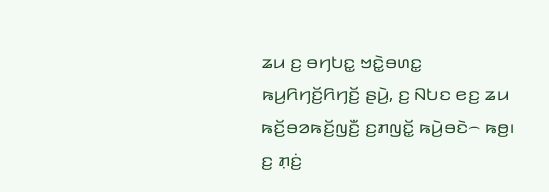ꤘꤣ ꤢ꤬ ꤋꤚꤝꤢ꤭ ꤠꤢꤧ꤭ꤋꤛꤢ꤭ ꤒꤣ꤬ꤖꤚꤢꤩ꤬ꤖꤚꤢꤩ꤬ ꤔꤣꤧ꤬, ꤢ꤬ ꤡꤝꤢ ꤕꤢ꤬ ꤘꤣ ꤒꤢꤩ꤬ꤋꤤꤒꤢꤩ꤬ꤜꤢꤪ꤬ ꤢ꤬ꤊꤜꤢꤩ꤭ ꤒꤣꤧ꤬ꤋꤢꤧ꤮ ꤒꤥ꤬꤯ ꤢ꤬ ꤊ꤫ꤢꤦ꤬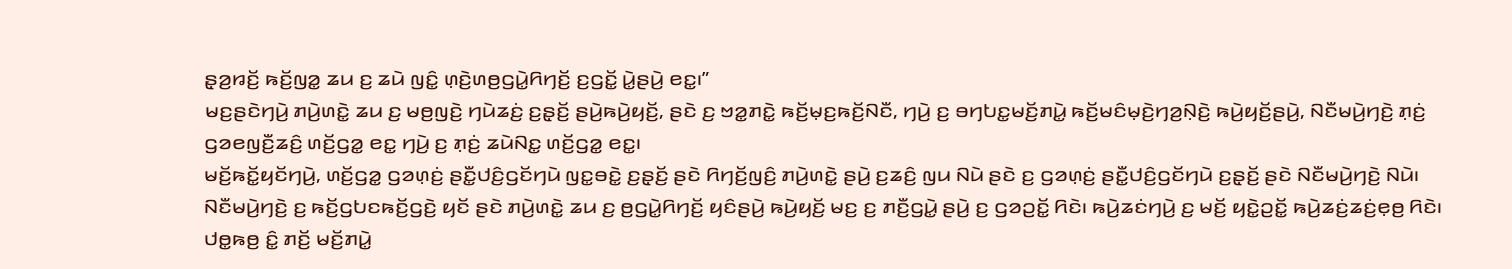ꤔ꤫ꤤ꤬ꤙꤢꤩ꤬ ꤒꤢꤩ꤬ꤜꤤ꤭ ꤘꤣ ꤢ꤬ ꤘꤣꤧ ꤜꤢꤨ꤭ ꤛ꤫ꤢꤧ꤬ꤛꤥ꤬ꤞꤣꤧ꤭ꤖꤚꤢꤩ꤬ ꤢ꤬ꤞꤢꤩ꤭ ꤣꤧ꤭ꤔꤣꤧ꤬ ꤕꤢ꤭꤯”
ꤗꤢ꤬ꤔꤢꤧꤚꤣꤧ꤬ ꤊꤣꤧ꤬ꤛꤢꤧ꤭ ꤘꤣ ꤢ꤬ ꤗꤥ꤬ꤜꤢꤧ꤬ ꤚꤣꤧꤘꤢꤦ꤬ ꤢ꤬ꤔ꤫ꤢꤩ꤬ ꤔꤣꤧ꤬ꤒꤣꤧ꤬ꤟꤢꤩ꤬, ꤔꤢꤧ ꤢ꤬ ꤠꤤ꤭ꤊꤢꤧ꤭ ꤒꤢꤩ꤬ꤗ꤫ꤢ꤬ꤒꤢꤩ꤬ꤡꤢꤪ, ꤚꤣꤧ꤬ ꤢ꤬ ꤋꤚꤝꤢ꤭ꤗꤢꤩ꤬ꤊꤣꤧ꤭ ꤒꤢꤩ꤬ꤗꤢꤨꤗ꤫ꤢꤧ꤬ꤚꤤ꤬ꤡ꤫ꤢꤧ꤬ ꤒꤣꤧ꤬ꤟꤢꤩ꤬ꤔꤣꤧ꤬, ꤡꤢꤪꤗꤣꤧ꤬ꤚꤢꤧ꤬ ꤊ꤫ꤢꤦ꤬ ꤞꤤꤕꤜꤢꤪ꤬ꤘꤢꤨ꤬ ꤛꤢꤩ꤬ꤞꤤ꤭ ꤕꤢ꤭ ꤚꤣꤧ꤬ ꤢ꤬ ꤊ꤫ꤢꤦ꤬ ꤘꤣꤧꤡꤢ꤭ ꤛꤢꤩ꤬ꤞꤤ꤭ ꤕꤢ꤭꤯
ꤗꤢꤩ꤬ꤒꤢꤩ꤭ꤟꤢꤩꤚꤣꤧ꤬, ꤛꤢꤩ꤬ꤞꤤ꤭ ꤞꤤꤛ꤫ꤢꤦ꤬ ꤔꤢꤪ꤭ꤓꤢꤨ꤬ꤞꤢꤩꤚꤣꤧ ꤜꤢ꤭ꤋꤢꤧ꤭ ꤢ꤬ꤔ꤫ꤢꤩ꤬ ꤔꤢꤧ ꤖꤚꤢꤩ꤬ꤜꤢꤨ꤬ ꤊꤣꤧ꤬ꤛꤢꤧ꤭ ꤔꤣꤧ꤬ ꤢ꤬ꤘꤢꤨ꤬ ꤜꤣ ꤡꤣꤧ ꤔꤢꤧ ꤢ꤬ ꤞꤤꤛ꤫ꤢꤦ꤬ ꤔꤢꤪ꤭ꤓꤢꤨ꤬ꤞꤢꤩꤚꤣꤧ ꤢ꤬ꤔ꤫ꤢꤩ꤬ ꤔꤢꤧ ꤡꤢꤪꤗꤣꤧ꤬ꤚꤢꤧ꤬ ꤡꤣꤧ꤯
ꤡꤢꤪꤗꤣꤧ꤬ꤚꤢꤧ꤬ ꤢ꤬ ꤒꤢꤩ꤬ꤞꤝꤢꤒꤢꤩ꤬ꤞꤢꤧ꤬ ꤟꤢꤩ ꤔꤢꤧ ꤊꤣꤧ꤬ꤛꤢꤧ꤭ ꤘꤣ ꤢ꤬ ꤥ꤬ꤞꤣꤧ꤭ꤖꤚꤢꤩ꤬ ꤟꤢꤨꤔꤣꤧ꤬ ꤒꤣꤧ꤬ꤟꤢꤩ꤬ ꤗꤢ꤬ ꤢ꤬ ꤊꤢꤪ꤬ꤞꤣꤧ꤭ ꤔꤣꤧ꤬ ꤢ꤬ ꤞꤤꤑꤢꤩ꤭ ꤖꤢꤧ꤯ ꤒꤣꤧ꤬ꤘꤢꤦꤚꤣꤧ꤬ ꤢ꤬ ꤗꤢꤩ꤬ ꤟꤢꤧ꤭ꤑꤢꤩ꤭ ꤒꤣꤧ꤬ꤘꤢꤦ꤬ꤘꤢꤦ꤬ꤕ꤫ꤥ꤬ ꤖꤢꤧ꤯ ꤓꤥ꤭ꤒꤥ꤬ ꤢꤨ꤭ ꤊꤢꤩ꤬ ꤗꤢꤩ꤬ꤊꤣꤧ꤭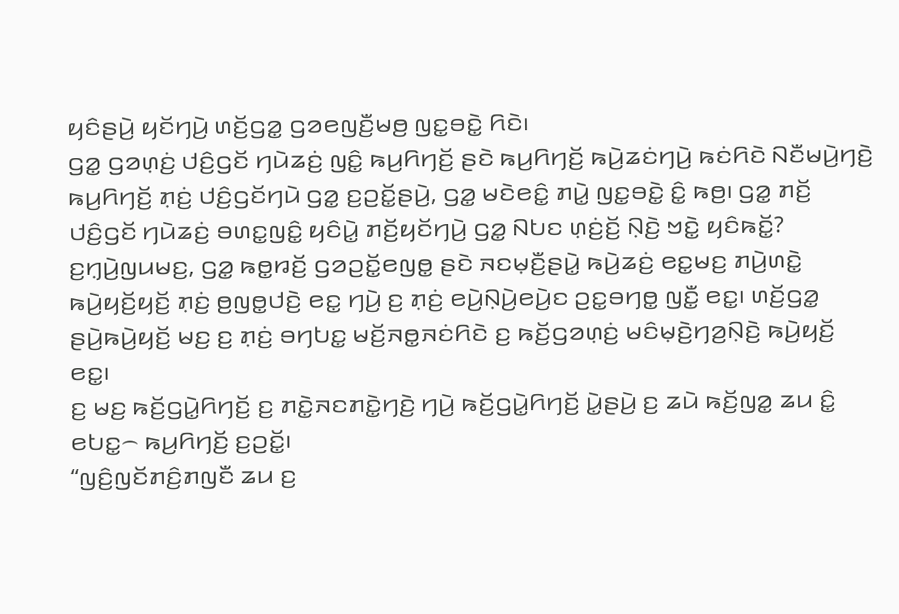ꤟꤢꤨꤔꤣꤧ꤬ ꤟꤢꤩꤚꤣꤧ꤬ ꤛꤢꤩ꤬ꤞꤤ꤭ ꤞꤤꤕꤜꤢꤪ꤬ꤗꤥ꤬ ꤜꤢ꤭ꤋꤢꤧ꤭ ꤖꤢꤧ꤯
ꤞꤤ꤭ ꤞꤤꤛ꤫ꤢꤦ꤬ ꤓꤢꤨ꤬ꤞꤢꤩ ꤚꤣꤧꤘꤢꤦ꤬ ꤜꤢꤨ꤭ ꤒꤣ꤬ꤖꤚꤢꤩ꤬ ꤔꤢꤧ ꤒꤣ꤬ꤖꤚꤢꤩ꤬ ꤒꤣꤧ꤬ꤘꤢꤦꤚꤣꤧ꤬ ꤒꤢꤦꤖꤢꤧ ꤡꤢꤪꤗꤣꤧ꤬ꤚꤢꤧ꤬ ꤒꤣ꤬ꤖꤚꤢꤩ꤬ ꤊ꤫ꤢꤦ꤬ ꤓꤢꤨ꤬ꤞꤢꤩꤚꤣꤧ ꤞꤤ꤭ ꤢ꤬ꤑꤢꤩ꤭ꤔꤣꤧ꤬, ꤞꤤ꤭ ꤗꤢꤧꤕꤢꤨ꤭ ꤊꤣꤧ꤭ ꤜꤢ꤭ꤋꤢꤧ꤭ ꤢꤨ꤭ ꤒꤥ꤬꤯ ꤞꤤ꤭ ꤊꤢꤩ꤬ ꤓꤢꤨ꤬ꤞꤢꤩ ꤚꤣꤧꤘꤢꤦ꤬ ꤋꤛꤢ꤭ꤜꤢꤨ꤭ ꤟꤢꤨꤣꤧ꤭ ꤊꤢꤩ꤬ꤟꤢꤩꤚꤣꤧ꤬ ꤞꤤ꤭ ꤡꤝꤢ ꤛ꤫ꤢꤦ꤬ꤢꤩ꤬ ꤡ꤫ꤢꤧ꤬ ꤠꤢꤧ꤭ ꤟꤢꤨꤒꤢꤩ꤭?
ꤢ꤬ꤚ꤫ꤣꤧ꤬ꤜꤣꤗꤢ꤬, ꤞꤤ꤭ ꤒꤥ꤭ꤙꤢꤩ꤬ ꤞꤤꤑꤢꤩ꤭ꤕꤜꤥ꤭ ꤔꤢꤧ ꤏꤢꤗ꤫ꤢꤪ꤬ꤔꤣꤧ꤭ ꤒꤣꤧ꤬ꤘꤢꤦ꤬ ꤕꤢ꤭ꤗꤢ꤬ ꤊꤣꤧ꤬ꤛꤢꤧ꤭ ꤒꤣꤧ꤬ꤟꤢꤩ꤬ꤟꤢꤩ꤬ ꤊ꤫ꤢꤦ꤬ ꤥ꤬ꤜꤥ꤭ꤓꤢꤧ꤬ ꤕꤢ꤭ ꤚꤣꤧ꤬ ꤢ꤬ ꤊ꤫ꤢꤦ꤬ ꤕꤣꤧ꤬ꤡ꤫ꤣꤧ꤬ꤕꤣꤧ꤬ꤢ ꤑꤢ꤭ꤋꤚꤥ꤭ ꤜꤢꤪ꤭ ꤕꤢ꤭꤯ ꤛꤢꤩ꤬ꤞꤤ꤭ ꤔꤣꤧ꤬ꤒꤣꤧ꤬ꤟꤢꤩ꤬ ꤗꤢ꤬ ꤢ꤬ ꤊ꤫ꤢꤦ꤬ ꤋꤚꤝꤢ꤭ ꤗꤢꤩ꤬ꤏꤥ꤭ꤏꤢꤦꤖꤢꤧ ꤢ꤬ ꤒꤢꤩ꤬ꤞꤤꤛ꤫ꤢꤦ꤬ ꤗꤢꤨꤗ꤫ꤢꤧ꤬ꤚꤤ꤬ꤡ꤫ꤢꤧ꤬ ꤒꤣꤧ꤬ꤟꤢꤩ꤬ ꤕꤢ꤭꤯
ꤢ꤬ ꤗꤢ꤬ ꤒꤢꤩ꤬ꤞꤣꤧ꤭ꤖꤚꤢꤩ꤬ ꤢ꤬ ꤊꤢꤧ꤭ꤏꤢꤊꤢꤧ꤭ꤚꤢꤧ꤬ ꤚꤣꤧ꤬ ꤒꤢꤩ꤬ꤞꤣꤧ꤭ꤖꤚꤢꤩ꤬ ꤣꤧ꤭ꤔꤣꤧ꤬ ꤢ꤬ ꤘꤣꤧ ꤒꤢꤩ꤬ꤜꤤ꤭ ꤘꤣ ꤢꤨ꤭ ꤕꤝꤢ꤭꤮ ꤒꤣ꤬ꤖꤚꤢꤩ꤬ ꤢ꤬ꤑꤢꤩ꤭꤯
“ꤜꤢꤨ꤬ꤜꤢꤩꤊꤢꤨ꤬ꤊꤜꤢꤪ ꤘꤣ ꤢ꤬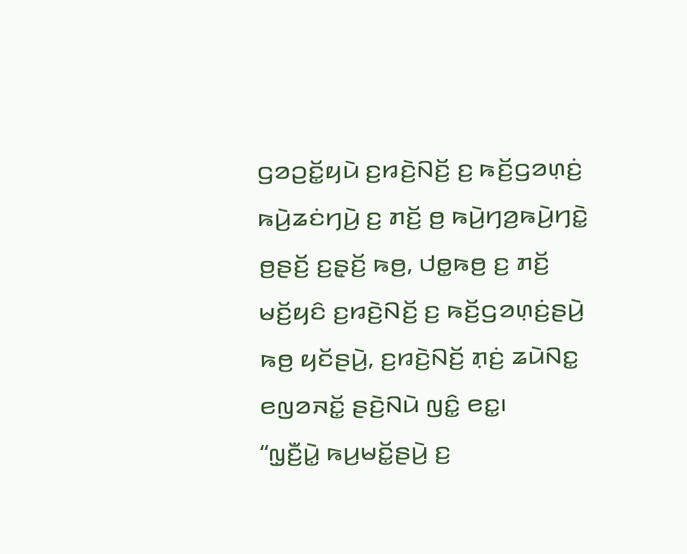ꤞꤤꤑꤢꤩ꤭ꤟꤣꤧ ꤢ꤬ꤙꤢꤧ꤬ꤡꤢꤩ꤬ ꤢ꤬ ꤒꤢꤩ꤬ꤞꤤꤛ꤫ꤢꤦ꤬ ꤒꤣꤧ꤬ꤘꤢꤦꤚꤣꤧ꤬ ꤢ꤬ ꤊꤢꤩ꤬ ꤥ꤬ ꤒꤣꤧ꤬ꤚꤤ꤬ꤒꤣꤧ꤬ꤚꤢꤧ꤭ ꤥ꤬ꤔꤢꤩ꤬ ꤢ꤬ꤔ꤫ꤢꤩ꤬ ꤒꤥ꤬, ꤓꤥ꤭ꤒꤥ꤬ ꤢ꤬ ꤊꤢꤩ꤬ ꤗꤢꤩ꤬ꤟꤢꤨ ꤢ꤬ꤙꤢꤧ꤬ꤡꤢꤩ꤬ ꤢ꤬ ꤒꤢꤩ꤬ꤞꤤꤛ꤫ꤢꤦ꤬ꤔꤣꤧ꤬ ꤒꤥ꤬ ꤟꤢꤩꤔꤣꤧ꤬, ꤢ꤬ꤙꤢꤧ꤬ꤡꤢꤩ꤬ ꤊ꤫ꤢꤦ꤬ ꤘꤣꤧꤡꤢ꤭ ꤕꤜꤤꤏꤢꤩ꤭ ꤔꤢꤧ꤬ꤡꤣꤧ ꤜꤢꤨ꤭ ꤕꤢ꤭꤯
“ꤜ꤫ꤢꤪ꤬ꤣꤧ꤭ ꤒꤣ꤬ꤗꤢꤩ꤭ꤔꤣꤧ꤬ ꤢ꤬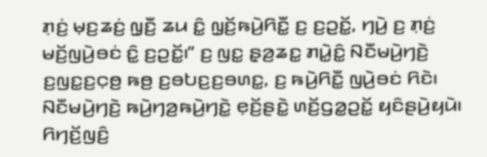ꤊ꤫ꤢꤦ꤬ ꤗ꤫ꤢ꤬ꤘꤢꤦ꤬ ꤜ꤫ꤢꤪ꤬ ꤘꤣ ꤢꤨ꤭ ꤜ꤫ꤢꤩ꤬ꤒꤣꤧ꤬ꤖꤢꤪ꤭ ꤢ꤬ ꤢ꤬ꤑꤢꤩ꤭, ꤚꤣꤧ꤬ ꤢ꤬ ꤊ꤫ꤢꤦ꤬ ꤗꤢꤩ꤬ꤜꤣꤧ꤬ꤋꤢꤦ ꤢꤨ꤭ ꤢ꤬ꤑꤢꤩ꤭꤯” ꤢ꤬ ꤜꤢ꤭ ꤔ꤫ꤤ꤬ꤘꤢ꤭ ꤊꤣꤧ꤭ꤢꤨ꤭ ꤡꤢꤪꤗꤣꤧ꤬ꤚꤢꤧ꤬ ꤢ꤬ꤜꤢ꤭ꤢ꤬ꤍ꤫ꤥ꤬ ꤒꤥ꤬ ꤢ꤬ꤋꤝꤢ꤬ꤢ꤬ꤋꤛꤢ꤭, ꤢ꤬ ꤒꤣꤧ꤬ꤖꤢꤪ꤭ ꤜꤣꤧ꤬ꤋꤢꤦ ꤖꤢꤧ꤯ ꤡꤢꤪꤗꤣꤧ꤬ꤚꤢꤧ꤬ ꤒꤣꤧ꤬ꤚꤤ꤬ꤒꤣꤧ꤬ꤚꤢꤧ꤭ ꤕ꤫ꤢꤩ꤬ꤔꤢꤧ꤭ ꤛꤢꤩ꤬ꤞꤤ꤭ꤑꤢꤩ꤭ ꤟꤢꤨꤔꤣꤧ꤬ꤟꤣꤧ꤯
ꤖꤚꤢꤩ꤬ꤜꤢꤨ꤬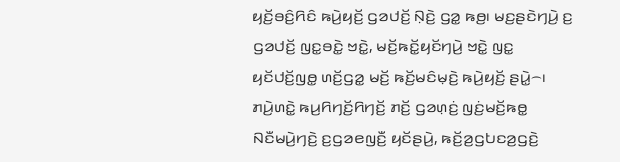ꤟꤢꤩ꤬ꤋꤢꤨ꤬ꤖꤢꤨ ꤒꤣꤧ꤬ꤟꤢꤩ꤬ ꤞꤤꤓꤢꤩ꤬ ꤡ꤫ꤢꤧ꤬ ꤞꤤ꤭ ꤒꤥ꤬꤯ ꤗꤢ꤬ꤔꤢꤧꤚꤣꤧ꤬ ꤢ꤬ ꤞꤤꤓꤢꤩ꤬ ꤜꤢ꤭ꤋꤢꤧ꤭ ꤠꤢꤧ꤭, ꤗꤢꤩ꤬ꤒꤢꤩ꤭ꤟꤢꤩꤚꤣꤧ꤬ ꤠꤢꤧ꤭ ꤜꤢ꤭ ꤟꤢꤩꤓꤢꤩ꤬ꤜꤥ꤭ ꤛꤢꤩ꤬ꤞꤤ꤭ ꤗꤢꤩ꤬ ꤒꤢꤩ꤬ꤗꤢꤨꤗ꤫ꤢꤧ꤬ ꤒꤣꤧ꤬ꤟꤢꤩ꤬ ꤔꤣꤧ꤭꤮꤯
ꤊꤣꤧ꤬ꤛꤢꤧ꤭ ꤒꤣ꤬ꤖꤚꤢꤩ꤬ꤖꤚꤢꤩ꤬ ꤊꤢꤩ꤬ ꤞꤤꤛ꤫ꤢꤦ꤬ ꤜꤢꤦ꤬ꤗꤢꤩ꤬ꤒꤥ꤭ ꤡꤢꤪꤗꤣꤧ꤬ꤚꤢꤧ꤬ ꤢ꤬ꤞꤤꤕꤜꤢꤪ꤬ ꤟꤢꤩꤔꤣꤧ꤬, ꤒꤢꤩ꤬ꤤ꤬ꤞꤝꤢꤤ꤬ꤞꤢꤧ꤬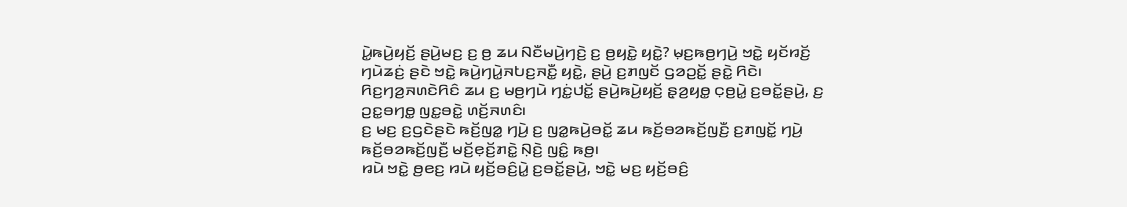ꤣꤧ꤭ꤒꤣꤧ꤬ꤟꤢꤩ꤬ ꤔꤣꤧ꤬ꤗꤢ꤬ ꤢ꤬ ꤥ꤬ ꤘꤣ ꤡꤢꤪꤗꤣꤧ꤬ꤚꤢꤧ꤬ ꤢ꤬ ꤥ꤬ꤟꤢꤧ꤭ ꤟꤢꤧ꤭? ꤗ꤫ꤢ꤬ꤒꤥ꤬ꤚꤣꤧ꤬ ꤠꤢꤧ꤭ ꤟꤢꤩꤙꤢꤩ꤬ ꤚꤣꤧꤘꤢꤦ꤬ ꤔꤢꤧ ꤠꤢꤧ꤭ ꤒꤣꤧ꤬ꤚꤣꤧ꤭ꤏꤝꤢ꤬ꤏꤢꤪ꤭ ꤟꤢꤧ꤭, ꤔꤣꤧ꤬ ꤢ꤬ꤊꤜꤢꤩ ꤞꤤꤑꤢꤩ꤭ ꤔꤢꤧ꤭ ꤖꤢꤧ꤯
ꤖꤢ꤬ꤚꤤ꤬ꤏꤛꤢꤧꤖꤢꤨ ꤘꤣ ꤢ꤬ ꤗꤥ꤬ꤚꤣꤧ ꤚꤢꤦ꤭ꤓꤢꤩ꤭ ꤔꤣꤧ꤬ꤒꤣꤧ꤬ꤟꤢꤩ꤬ ꤔ꤫ꤤ꤬ꤟꤥ꤭ ꤍ꤫ꤥ꤬ꤣꤧ꤭ ꤢ꤬ꤋꤢꤩ꤭ꤔꤣꤧ꤬, ꤢ꤬ ꤑꤢ꤭ꤋꤚꤥ꤭ ꤜꤢ꤭ꤋꤢꤧ꤭ ꤛꤢꤩ꤬ꤏꤛꤢꤨ꤯
ꤢ꤬ ꤗꤢ꤬ ꤢ꤬ꤞꤢꤧꤔꤢꤧ ꤒꤢꤩ꤬ꤜꤤ꤭ ꤚꤣꤧ꤬ ꤢ꤬ ꤜꤤ꤭ꤒꤣꤧ꤬ꤋꤢꤩ꤭ ꤘꤣ ꤒꤢꤩ꤬ꤋꤤꤒꤢꤩ꤬ꤜꤢꤪ꤬ ꤢ꤬ꤊꤜꤢꤩ꤭ ꤚꤣꤧ꤬ ꤒꤢꤩ꤬ꤋꤤꤒꤢꤩ꤬ꤜꤢꤪ꤬ ꤗꤢꤩ꤬ꤕ꤫ꤢꤩ꤬ꤊꤢꤧ꤭ ꤡ꤫ꤢꤧ꤬ ꤜꤢꤨ꤭ ꤒꤥ꤬꤯
ꤙꤣꤧ ꤠꤢꤧ꤭ ꤥ꤬ꤕꤢ꤬ ꤙꤣꤧ ꤟꤢꤩ꤬ꤋꤢꤨ꤬ꤣꤧ꤭ ꤢ꤬ꤋꤢꤩ꤭ꤔꤣꤧ꤬, ꤠꤢꤧ꤭ ꤗꤢ꤬ ꤟꤢꤩ꤬ꤋꤢꤨ꤬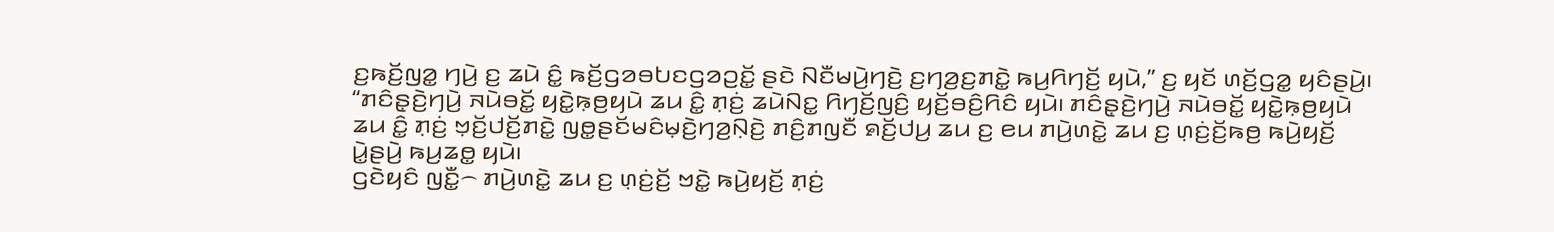ꤢ꤬ꤒꤢꤩ꤬ꤜꤤ꤭ ꤚꤣꤧ꤬ ꤢ꤬ ꤘꤣꤧ ꤢꤨ꤭ ꤒꤢꤩ꤬ꤞꤤꤋꤝꤢꤞꤤꤑꤢꤩ꤭ ꤔꤢꤧ ꤡꤢꤪꤗꤣꤧ꤬ꤚꤢꤧ꤬ ꤢ꤬ꤚꤤ꤬ꤢ꤬ꤊꤢꤧ꤭ ꤒꤣ꤬ꤖꤚꤢꤩ꤬ ꤟꤣꤧ,” ꤢ꤬ ꤟꤢꤩ ꤛꤢꤩ꤬ꤞꤤ꤭ ꤟꤢꤨꤔꤣꤧ꤬꤯
“ꤊꤢꤨꤔ꤫ꤢꤧ꤬ꤚꤣꤧ꤬ ꤏꤣꤧꤋꤢꤩ꤭ ꤟꤢꤧ꤭ꤒ꤫ꤥ꤬ꤟꤣꤧ ꤘꤣ ꤢꤨ꤭ ꤊ꤫ꤢꤦ꤬ ꤘꤣꤧꤡꤢ꤭ ꤖꤚꤢꤩ꤬ꤜꤢꤨ꤬ ꤟꤢꤩ꤬ꤋꤢꤨ꤬ꤖꤢꤨ ꤟꤣꤧ꤯ ꤊꤢꤨꤔ꤫ꤢꤧ꤬ꤚꤣꤧ꤬ ꤏꤣꤧꤋꤢꤩ꤭ ꤟꤢꤧ꤭ꤒ꤫ꤥ꤬ꤟꤣꤧ ꤘꤣ ꤢꤨ꤭ ꤊ꤫ꤢꤦ꤬ ꤠ꤫ꤢꤩ꤬ꤓꤢꤩ꤬ꤊꤢꤧ꤭ ꤜꤥ꤭ꤔꤢꤩꤗꤢꤨꤗ꤫ꤢꤧ꤬ꤚꤤ꤬ꤡ꤫ꤢꤧ꤬ ꤊꤢꤨ꤬ꤊꤜꤢꤪ ꤎꤢꤩ꤬ꤓꤣ꤬ ꤘꤣ ꤢ꤬ ꤕꤣ ꤊꤣꤧ꤬ꤛꤢꤧ꤭ ꤘꤣ ꤢ꤬ ꤛ꤫ꤢꤦ꤬ꤢꤩ꤬ꤒꤥ꤬ ꤒꤣꤧ꤬ꤟꤢꤩ꤬ ꤣꤧ꤭ꤔꤣꤧ꤬ ꤒꤣ꤬ꤘꤥ꤭ ꤟꤣꤧ꤯
ꤞꤢꤧꤟꤢꤨ ꤜꤢꤪ꤭꤮ ꤊꤣꤧ꤬ꤛꤢꤧ꤭ ꤘꤣ ꤢ꤬ ꤛ꤫ꤢꤦ꤬ꤢꤩ꤬ ꤠꤢꤧ꤭ ꤒꤣꤧ꤬ꤟꤢꤩ꤬ ꤊ꤫ꤢꤦ꤬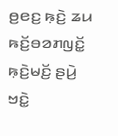ꤥ꤬ꤕꤢ꤬ ꤒ꤫ꤢꤧ꤬ ꤘꤣ ꤒꤢꤩ꤬ꤋꤤꤊꤜꤢꤩ꤭ ꤒ꤫ꤢꤧ꤬ꤗꤢꤩ꤬ ꤔꤣꤧ꤬ ꤠꤢꤧ꤭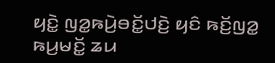ꤟꤢꤧ꤭ ꤜꤤ꤭ꤒꤣꤧ꤬ꤋꤢꤩ꤭ꤓꤢꤧ꤬ ꤟꤢꤨ ꤒꤢꤩ꤬ꤜꤤ꤭ ꤒꤣ꤬ꤗꤢꤩ꤭ ꤘꤣ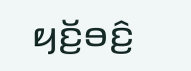ꤟꤢꤩ꤬ꤋꤢꤨ꤬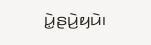ꤣꤧ꤭ꤔꤣꤧ꤬ꤟꤣꤧ꤯